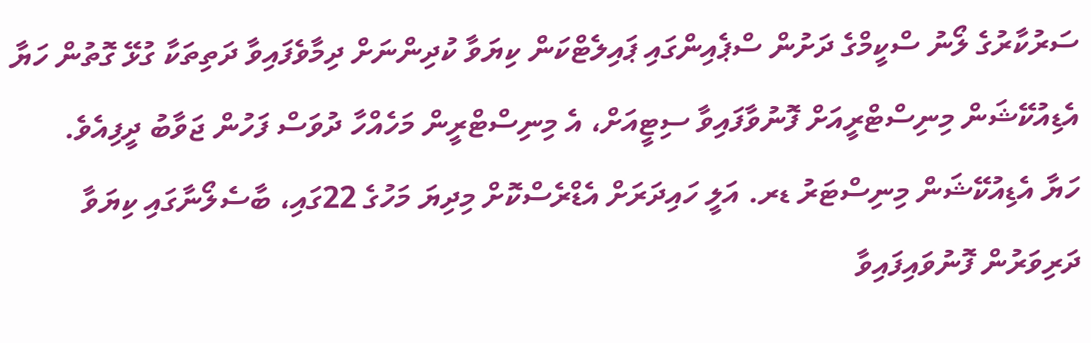ސަރުކާރުގެ ލޯނު ސްކީމްގެ ދަށުން ސްޕެއިންގައި ޕައިލެޓްކަން ކިޔަވާ ކުދިންނަށް ދިމާވެފައިވާ ދަތިތަކާ ގުޅޭ ގޮތުން ހަޔާ އެޑިއުކޭޝަން މިނިސްޓްރީއަށް ފޮނުވާފައިވާ ސިޓީއަށް، އެ މިނިސްޓްރީން މަހެއްހާ ދުވަސް ފަހުން ޖަވާބު ދީފިއެވެ.
ހަޔާ އެޑިއުކޭޝަން މިނިސްޓަރު ޑރ. އަލީ ހައިދަރަށް އެޑްރެސްކޮށް މިދިޔަ މަހުގެ 22ގައި، ބާސެލޯނާގައި ކިޔަވާ ދަރިވަރުން ފޮނުވައިފައިވާ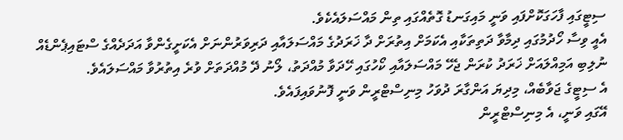ސިޓީގައި ފާހަގަކޮށްފައި ވަނީ މައިގަނޑު ގޮތެއްގައި ތިން މައްސަލައެކެވެ.
އެއީ ވިސާ ހޯދުމުގައި ދިމާވާ ދަތިތަކާއި އެކަމަށް އިތުރަށް ދާ ޚަރަދުގެ މައްސަލައާއި ދަރިވަރުންނަށް އެކަށީގެންވާ އަދަދެއްގެ ސްޓައިޕެންޑެއް ނުލިބި އަމިއްލައަށް ޚަރަދު ކުރަން ޖެހޭ މައްސަލައާއި ކޯހުގައި ހޭދަވާ މުއްދަތު، ލޯނު ދޭ މުއްދަތަށް ވުރެ އިތުރުވާ މައްސަލައެވެ.
އެ ސިޓީގެ ޖަވާބެއް، މިދިޔަ އަންގާރަ ދުވަހު މިނިސްޓްރީން ވަނީ ފޮނުވައިފައެވެ.
އޭގައި ވަނީ، އެ މިނިސްޓްރީން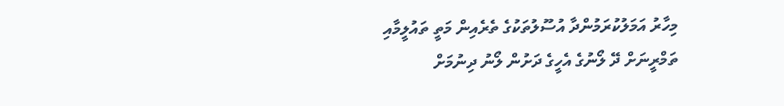މިހާރު އަމަލުކުރަމުންދާ އުސޫލުތަކުގެ ތެރެއިން މަތީ ތައުލީމާއި ތަމްރީނަށް ދޭ ލޯނުގެ އެހީގެ ދަށުން ލޯނު ދިނުމަށް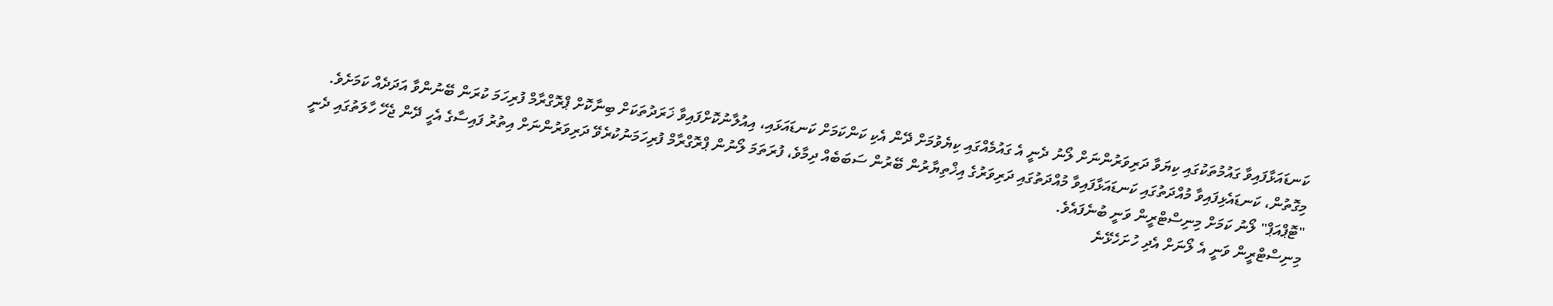ކަނޑައަޅާފައިވާ ގައުމުތަކުގައި ކިޔަވާ ދަރިވަރުންނަށް ލޯނު ދެނީ އެ ގައުމެއްގައި ކިޔެވުމަށް ދޭން އެކި ކަންކަމަށް ކަނޑައަޅައި، އިއުލާނުކޮށްފައިވާ ޚަރަދުތަކަށް ބިނާކޮށް ޕްރޮގްރާމް ފުރިހަމަ ކުރަން ބޭނުންވާ އަދަދެއް ކަމަށެވެ.
މިގޮތުން، ކަނޑައެޅިފައިވާ މުއްދަތުގައި ކަނޑައަޅާފައިވާ މުއްދަތުގައި ދަރިވަރުގެ އިޚްތިޔާރުން ބޭރުން ސަބަބެއް ދިމާވެ، ފުރަތަމަ ލޯނުން ޕްރޮގްރާމް ފުރިހަމަނުކުރެވޭ ދަރިވަރުންނަށް އިތުރު ފައިސާގެ އެހީ ދޭން ޖެހޭ ހާލަތުގައި ދެނީ "ޓޮޕްއަޕް" ލޯނު ކަމަށް މިނިސްޓްރީން ވަނީ ބުނެފައެވެ.
މިނިސްޓްރީން ވަނީ އެ ލޯނަށް އެދި ހުށަހެޅޭނެ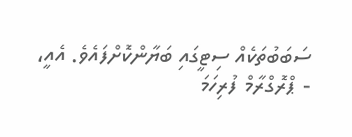ސަބަބުތަކެއް ސިޓީގައި ބަޔާންކޮށްފައެވެ. އެއީ،
- ޕްރޮގްރާމް ފުރިހަމަ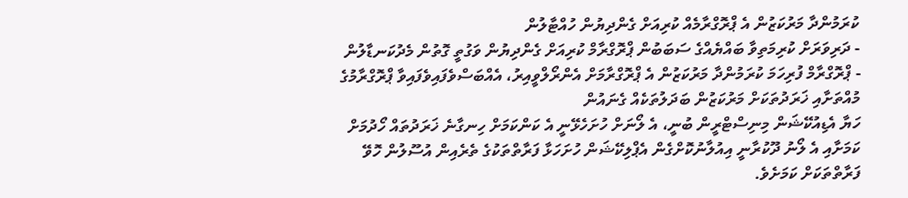ކުރަމުންދާ މަރުކަޒުން އެ ޕްރޮގްރާމެއް ކުރިއަށް ގެންދިޔުން ހުއްޓާލުން
- ދަރިވަރަށް ކުރިމަތިވާ ބައްޔެއްގެ ސަބަބުން ޕްރޮގްރާމް ކުރިއަށް ގެންދިޔުން ވަގުތީ ގޮތުން މެދުކަނޑާލުން
- ޕްރޮގްރާމް ފުރިހަމަ ކުރަމުންދާ މަރުކަޒުން އެ ޕްރޮގްރާމަށް އެންރޯލްވީއިރު، އެއްބަސްވެފައިވެފައިވާ ޕްރޮގްރާމުގެ މުއްތަށާއި ޚަރަދުތަކަށް މަރުކަޒުން ބަދަލުތަކެއް ގެނައުން
ހަޔާ އެޑިއުކޭޝަން މިނިސްޓްރީން ބުނީ، އެ ލޯނަށް ހުށަހެޅޭނީ އެ ކަންކަމަށް ހިނގާނެ ޚަރަދުތައް ހޯދުމަށް ކަމަށާއި އެ ލޯނު ދޫކުރާނީ އިއުލާނުކޮށްގެން އެޕްލިކޭޝަން ހުށަހަޅާ ފަރާތްތަކުގެ ތެރެއިން އުސޫލުން ހޮވޭ ފަރާތްތަކަށް ކަމަށެވެ.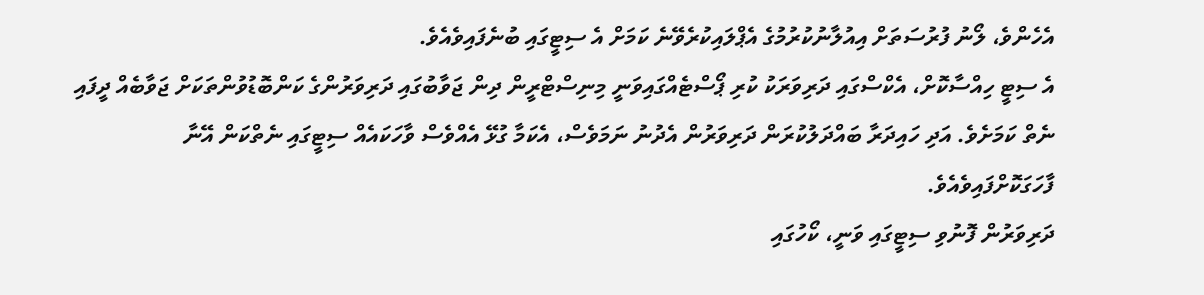އެހެންވެ، ލޯނު ފުރުސަތަށް އިއުލާނުކުރުމުގެ އެޕްލައިކުރެވޭނެ ކަމަށް އެ ސިޓީގައި ބުނެފައިވެއެވެ.
އެ ސިޓީ ހިއްސާކޮށް، އެކްސްގައި ދަރިވަރަކު ކުރި ޕޯސްޓެއްގައިވަނީ މިނިސްޓްރީން ދިން ޖަވާބުގައި ދަރިވަރުންގެ ކަންބޮޑުވުންތަކަށް ޖަވާބެއް ދީފައި ނެތް ކަމަށެވެ. އަދި ހައިދަރާ ބައްދަލުކުރަން ދަރިވަރުން އެދުނު ނަމަވެސް، އެކަމާ ގުޅޭ އެއްވެސް ވާހަކައެއް ސިޓީގައި ނެތްކަން އޭނާ ފާހަގަކޮށްފައިވެއެވެ.
ދަރިވަރުން ފޮނުވި ސިޓީގައި ވަނީ، ކޯހުގައި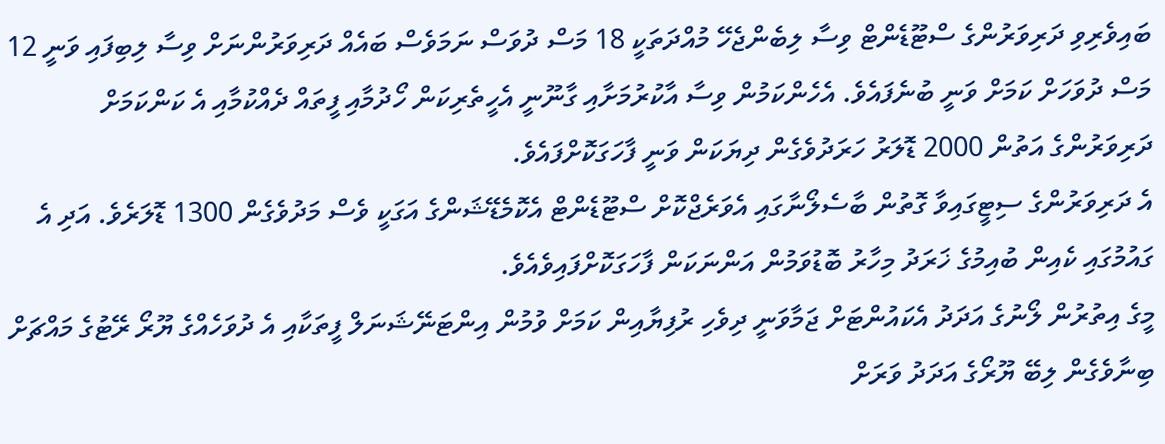ބައިވެރިވި ދަރިވަރުންގެ ސްޓޫޑެންޓް ވިސާ ލިބެންޖެހޭ މުއްދަތަކީ 18 މަސް ދުވަސް ނަމަވެސް ބައެއް ދަރިވަރުންނަށް ވިސާ ލިބިފައި ވަނީ 12 މަސް ދުވަހަށް ކަމަށް ވަނީ ބުނެފައެވެ. އެހެންކަމުން ވިސާ އާކުރުމަށާއި ގާނޫނީ އެހީތެރިކަން ހޯދުމާއި ފީތައް ދެއްކުމާއި އެ ކަންކަމަށް ދަރިވަރުންގެ އަތުން 2000 ޑޮލަރު ހަރަދުވެގެން ދިޔަކަން ވަނީ ފާހަގަކޮށްފައެވެ.
އެ ދަރިވަރުންގެ ސިޓީގައިވާ ގޮތުން ބާސެލޯނާގައި އެވަރެޖްކޮށް ސްޓޫޑެންޓް އެކޮމެޑޭޝަންގެ އަގަކީ ވެސް މަދުވެގެން 1300 ޑޮލަރެވެ. އަދި އެ ގައުމުގައި ކެއިން ބުއިމުގެ ޚަރަދު މިހާރު ބޮޑުވަމުން އަންނަކަން ފާހަގަކޮށްފައިވެއެވެ.
މީގެ އިތުރުން ލޯނުގެ އަދަދު އެކައުންޓަށް ޖަމާވަނީ ދިވެހި ރުފިޔާއިން ކަމަށް ވުމުން އިންޓަނޭޝަނަލް ފީތަކާއި އެ ދުވަހެއްގެ ޔޫރޯ ރޭޓުގެ މައްޗަށް ބިނާވެގެން ލިބޭ ޔޫރޯގެ އަދަދު ވަރަށް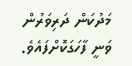މަދުކަން ދަރިވަރުން ވަނީ ފާހަގަކޮށްފައެވެ.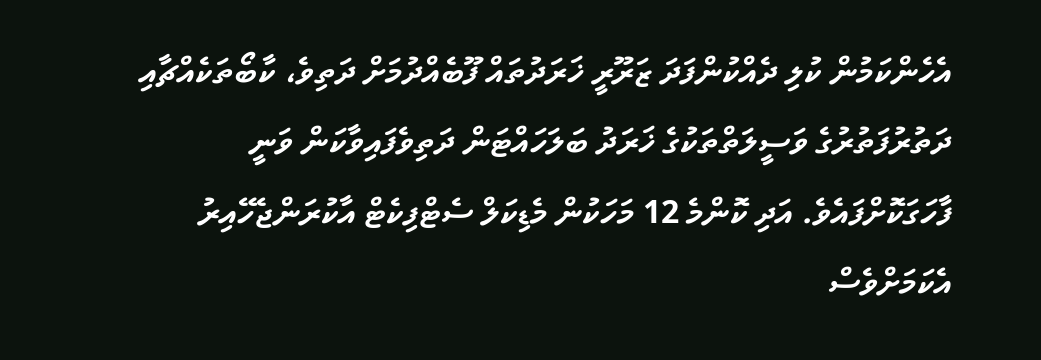އެހެންކަމުން ކުލި ދެއްކުންފަދަ ޒަރޫރީ ޚަރަދުތައް ފޫބެއްދުމަށް ދަތިވެ، ކާބޯތަކެއްޗާއި ދަތުރުފަތުރުގެ ވަސީލަތްތަކުގެ ޚަރަދު ބަލަހައްޓަން ދަތިވެފައިވާކަން ވަނީ ފާހަގަކޮށްފައެވެ. އަދި ކޮންމެ 12 މަހަކުން މެޑިކަލް ސެޓްފިކެޓް އާކުރަންޖެހޭއިރު އެކަމަށްވެސް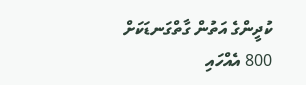ކުދީންގެ އަތުން ގާތްގަނޑަކަށް 800 އެއްހައި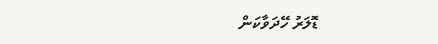ޑޮލަރު ހޭދަވާކަން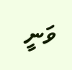ވަނީ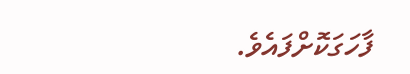ފާހަގަކޮށްފައެވެ.